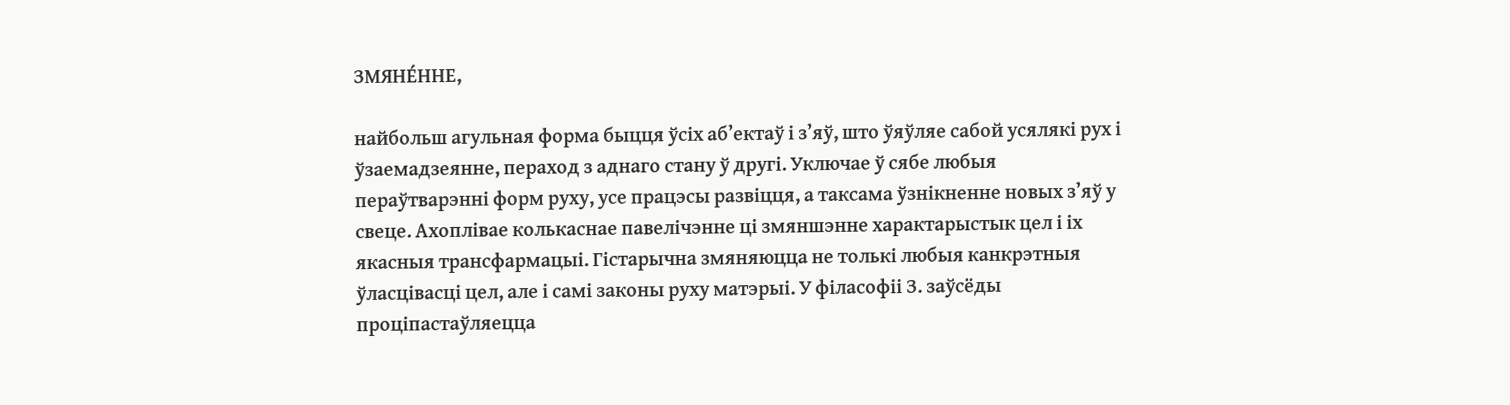ЗМЯНЕ́ННЕ,

найбольш агульная форма быцця ўсіх аб’ектаў і з’яў, што ўяўляе сабой усялякі рух і ўзаемадзеянне, пераход з аднаго стану ў другі. Уключае ў сябе любыя пераўтварэнні форм руху, усе працэсы развіцця, а таксама ўзнікненне новых з’яў у свеце. Ахоплівае колькаснае павелічэнне ці змяншэнне характарыстык цел і іх якасныя трансфармацыі. Гістарычна змяняюцца не толькі любыя канкрэтныя ўласцівасці цел, але і самі законы руху матэрыі. У філасофіі З. заўсёды проціпастаўляецца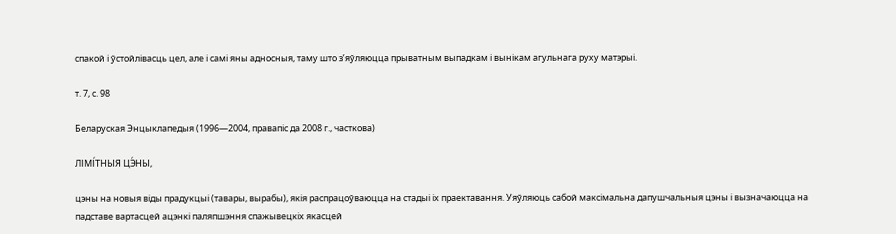спакой і ўстойлівасць цел, але і самі яны адносныя, таму што з’яўляюцца прыватным выпадкам і вынікам агульнага руху матэрыі.

т. 7, с. 98

Беларуская Энцыклапедыя (1996—2004, правапіс да 2008 г., часткова)

ЛІМІ́ТНЫЯ ЦЭ́НЫ,

цэны на новыя віды прадукцыі (тавары, вырабы), якія распрацоўваюцца на стадыі іх праектавання. Уяўляюць сабой максімальна дапушчальныя цэны і вызначаюцца на падставе вартасцей ацэнкі паляпшэння спажывецкіх якасцей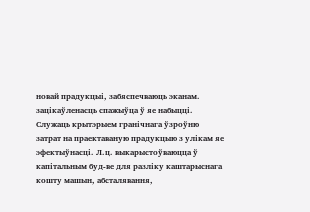новай прадукцыі, забяспечваюць эканам. зацікаўленасць спажыўца ў яе набыцці. Служаць крытэрыем гранічнага ўзроўню затрат на праектаваную прадукцыю з улікам яе эфектыўнасці. Л.ц. выкарыстоўваюцца ў капітальным буд-ве для разліку каштарыснага кошту машын, абсталявання,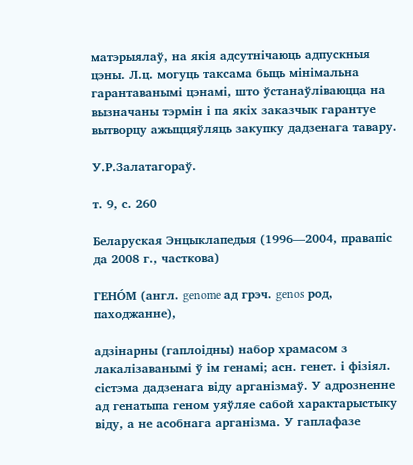матэрыялаў, на якія адсутнічаюць адпускныя цэны. Л.ц. могуць таксама быць мінімальна гарантаванымі цэнамі, што ўстанаўліваюцца на вызначаны тэрмін і па якіх заказчык гарантуе вытворцу ажыццяўляць закупку дадзенага тавару.

У.Р.Залатагораў.

т. 9, с. 260

Беларуская Энцыклапедыя (1996—2004, правапіс да 2008 г., часткова)

ГЕНО́М (англ. genome ад грэч. genos род, паходжанне),

адзінарны (гаплоідны) набор храмасом з лакалізаванымі ў ім генамі; асн. генет. і фізіял. сістэма дадзенага віду арганізмаў. У адрозненне ад генатыпа геном уяўляе сабой характарыстыку віду, а не асобнага арганізма. У гаплафазе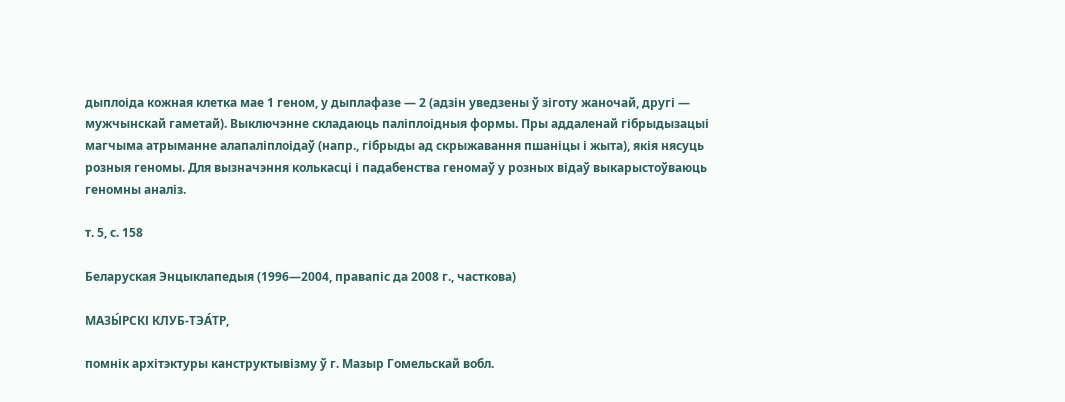дыплоіда кожная клетка мае 1 геном, у дыплафазе — 2 (адзін уведзены ў зіготу жаночай, другі — мужчынскай гаметай). Выключэнне складаюць паліплоідныя формы. Пры аддаленай гібрыдызацыі магчыма атрыманне алапаліплоідаў (напр., гібрыды ад скрыжавання пшаніцы і жыта), якія нясуць розныя геномы. Для вызначэння колькасці і падабенства геномаў у розных відаў выкарыстоўваюць геномны аналіз.

т. 5, с. 158

Беларуская Энцыклапедыя (1996—2004, правапіс да 2008 г., часткова)

МАЗЫ́РСКІ КЛУБ-ТЭА́ТР,

помнік архітэктуры канструктывізму ў г. Мазыр Гомельскай вобл.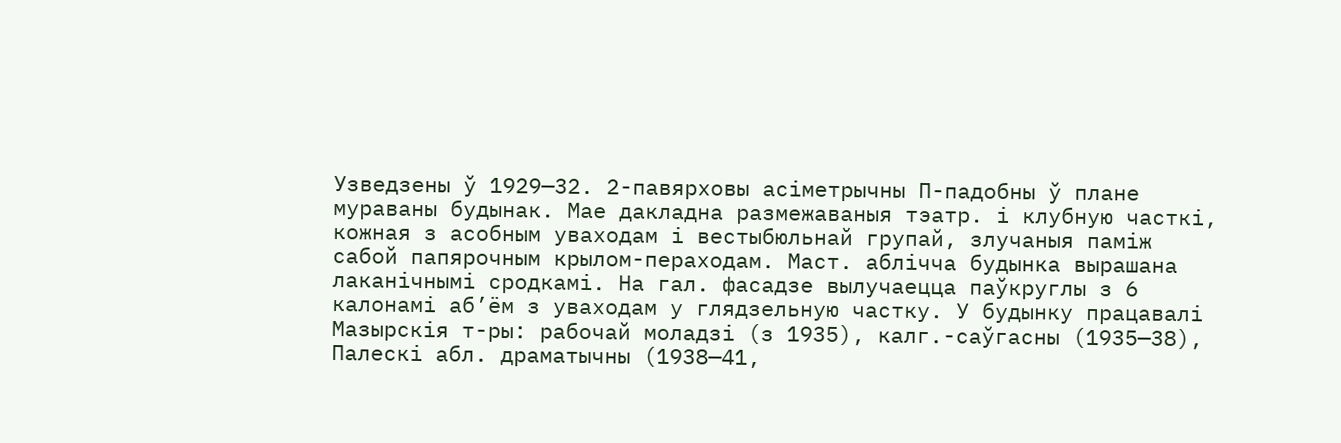Узведзены ў 1929—32. 2-павярховы асіметрычны П-падобны ў плане мураваны будынак. Мае дакладна размежаваныя тэатр. і клубную часткі, кожная з асобным уваходам і вестыбюльнай групай, злучаныя паміж сабой папярочным крылом-пераходам. Маст. аблічча будынка вырашана лаканічнымі сродкамі. На гал. фасадзе вылучаецца паўкруглы з 6 калонамі аб’ём з уваходам у глядзельную частку. У будынку працавалі Мазырскія т-ры: рабочай моладзі (з 1935), калг.-саўгасны (1935—38), Палескі абл. драматычны (1938—41,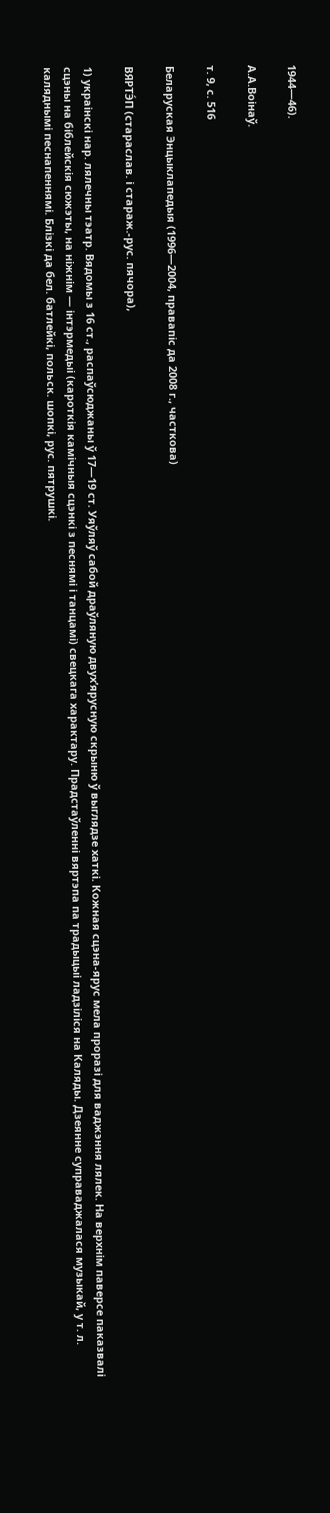1944—46).

А.А.Воінаў.

т. 9, с. 516

Беларуская Энцыклапедыя (1996—2004, правапіс да 2008 г., часткова)

ВЯРТЭ́П (стараслав. і стараж.-рус. пячора),

1) украінскі нар. лялечны тэатр. Вядомы з 16 ст., распаўсюджаны ў 17—19 ст. Уяўляў сабой драўляную двух’ярусную скрыню ў выглядзе хаткі. Кожная сцэна-ярус мела проразі для ваджэння лялек. На верхнім паверсе паказвалі сцэны на біблейскія сюжэты, на ніжнім — інтэрмедыі (кароткія камічныя сцэнкі з песнямі і танцамі) свецкага характару. Прадстаўленні вяртэпа па традыцыі ладзіліся на Каляды. Дзеянне суправаджалася музыкай, у т. л. каляднымі песнапеннямі. Блізкі да бел. батлейкі, польск. шопкі, рус. пятрушкі.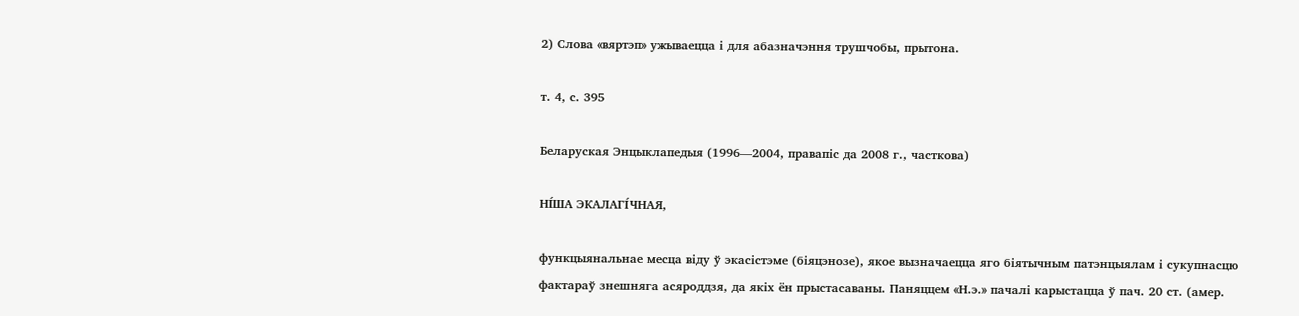2) Слова «вяртэп» ужываецца і для абазначэння трушчобы, прытона.

т. 4, с. 395

Беларуская Энцыклапедыя (1996—2004, правапіс да 2008 г., часткова)

НІ́ША ЭКАЛАГІ́ЧНАЯ,

функцыянальнае месца віду ў экасістэме (біяцэнозе), якое вызначаецца яго біятычным патэнцыялам і сукупнасцю фактараў знешняга асяроддзя, да якіх ён прыстасаваны. Паняццем «Н.э.» пачалі карыстацца ў пач. 20 ст. (амер.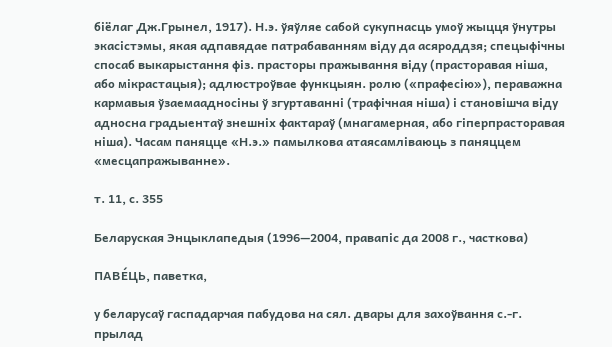біёлаг Дж.Грынел, 1917). Н.э. ўяўляе сабой сукупнасць умоў жыцця ўнутры экасістэмы, якая адпавядае патрабаванням віду да асяроддзя; спецыфічны спосаб выкарыстання фіз. прасторы пражывання віду (прасторавая ніша, або мікрастацыя); адлюстроўвае функцыян. ролю («прафесію»), пераважна кармавыя ўзаемаадносіны ў згуртаванні (трафічная ніша) і становішча віду адносна градыентаў знешніх фактараў (мнагамерная, або гіперпрасторавая ніша). Часам паняцце «Н.э.» памылкова атаясамліваюць з паняццем «месцапражыванне».

т. 11, с. 355

Беларуская Энцыклапедыя (1996—2004, правапіс да 2008 г., часткова)

ПАВЕ́ЦЬ, паветка,

у беларусаў гаспадарчая пабудова на сял. двары для захоўвання с.-г. прылад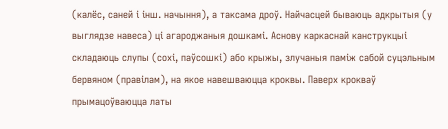(калёс, саней і інш. начыння), а таксама дроў. Найчасцей бываюць адкрытыя (у выглядзе навеса) ці агароджаныя дошкамі. Аснову каркаснай канструкцыі складаюць слупы (сохі, паўсошкі) або крыжы, злучаныя паміж сабой суцэльным бервяном (правілам), на якое навешваюцца кроквы. Паверх крокваў прымацоўваюцца латы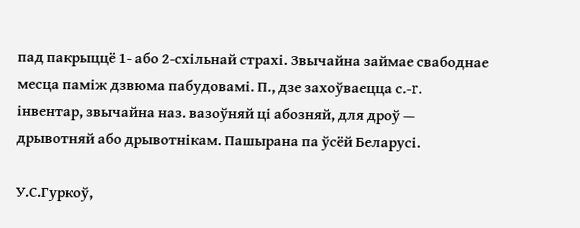пад пакрыццё 1- або 2-схільнай страхі. Звычайна займае свабоднае месца паміж дзвюма пабудовамі. П., дзе захоўваецца с.-r. інвентар, звычайна наз. вазоўняй ці абозняй, для дроў — дрывотняй або дрывотнікам. Пашырана па ўсёй Беларусі.

У.С.Гуркоў,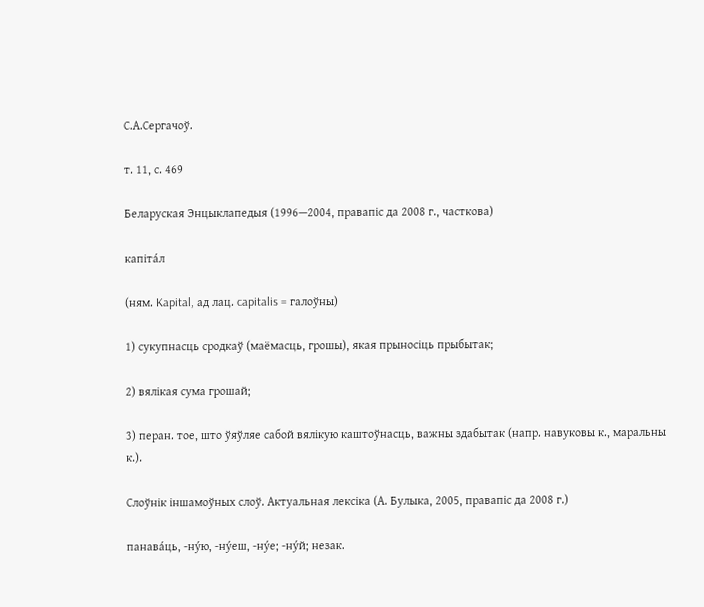С.А.Сергачоў.

т. 11, с. 469

Беларуская Энцыклапедыя (1996—2004, правапіс да 2008 г., часткова)

капіта́л

(ням. Kapital, ад лац. capitalis = галоўны)

1) сукупнасць сродкаў (маёмасць, грошы), якая прыносіць прыбытак;

2) вялікая сума грошай;

3) перан. тое, што ўяўляе сабой вялікую каштоўнасць, важны здабытак (напр. навуковы к., маральны к.).

Слоўнік іншамоўных слоў. Актуальная лексіка (А. Булыка, 2005, правапіс да 2008 г.)

панава́ць, -ну́ю, -ну́еш, -ну́е; -ну́й; незак.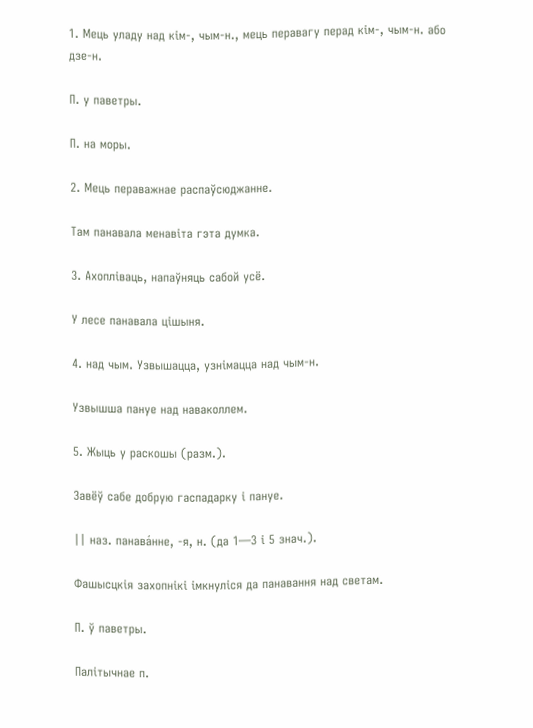1. Мець уладу над кім-, чым-н., мець перавагу перад кім-, чым-н. або дзе-н.

П. у паветры.

П. на моры.

2. Мець пераважнае распаўсюджанне.

Там панавала менавіта гэта думка.

3. Ахопліваць, напаўняць сабой усё.

У лесе панавала цішыня.

4. над чым. Узвышацца, узнімацца над чым-н.

Узвышша пануе над наваколлем.

5. Жыць у раскошы (разм.).

Завёў сабе добрую гаспадарку і пануе.

|| наз. панава́нне, -я, н. (да 1—3 і 5 знач.).

Фашысцкія захопнікі імкнуліся да панавання над светам.

П. ў паветры.

Палітычнае п.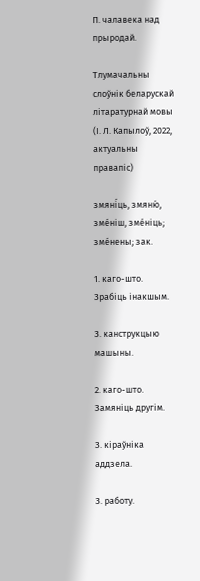П. чалавека над прыродай.

Тлумачальны слоўнік беларускай літаратурнай мовы (І. Л. Капылоў, 2022, актуальны правапіс)

змяні́ць, змяню́, зме́ніш, зме́ніць; зме́нены; зак.

1. каго-што. Зрабіць інакшым.

З. канструкцыю машыны.

2. каго-што. Замяніць другім.

З. кіраўніка аддзела.

З. работу.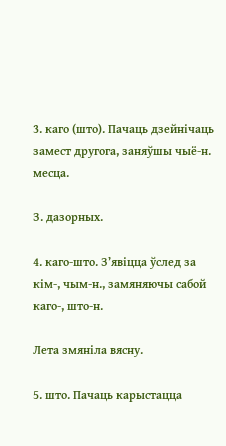3. каго (што). Пачаць дзейнічаць замест другога, заняўшы чыё-н. месца.

З. дазорных.

4. каго-што. З’явіцца ўслед за кім-, чым-н., замяняючы сабой каго-, што-н.

Лета змяніла вясну.

5. што. Пачаць карыстацца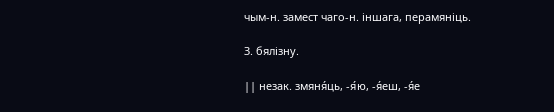чым-н. замест чаго-н. іншага, перамяніць.

З. бялізну.

|| незак. змяня́ць, -я́ю, -я́еш, -я́е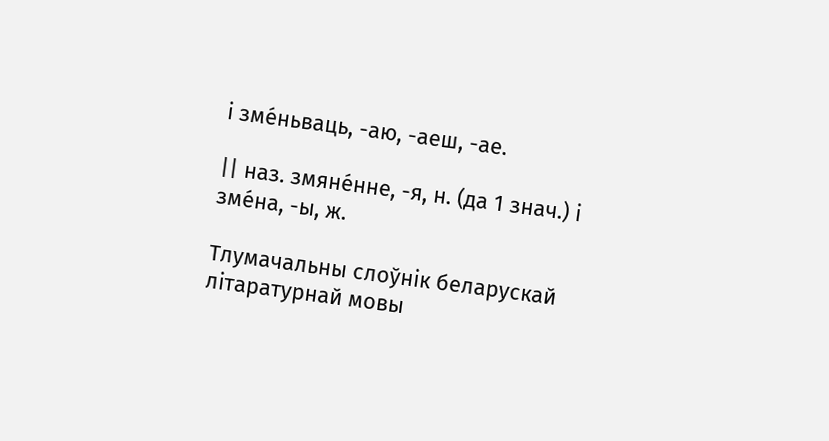і зме́ньваць, -аю, -аеш, -ае.

|| наз. змяне́нне, -я, н. (да 1 знач.) і зме́на, -ы, ж.

Тлумачальны слоўнік беларускай літаратурнай мовы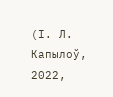(І. Л. Капылоў, 2022,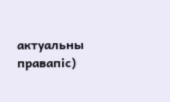актуальны правапіс)